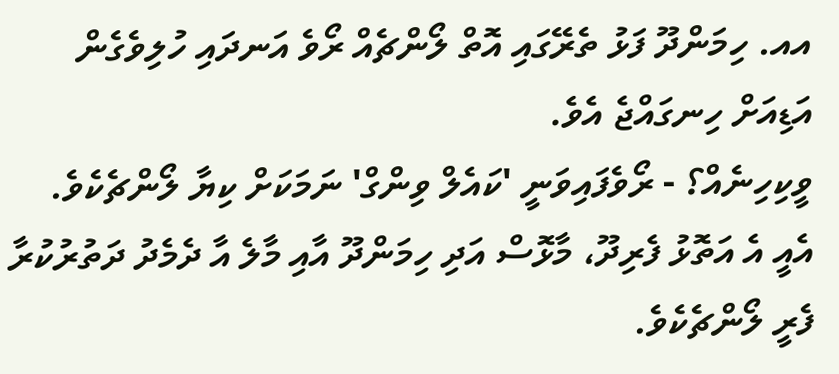އއ. ހިމަންދޫ ފަޅު ތެރޭގައި އޮތް ލޯންޗެއް ރޯވެ އަނދައި ހުލިވެގެން އަޑިއަށް ހިނގައްޖެ އެވެ.
ވީކިހިނެއް؟ - ރޯވެފައިވަނީ 'ކައެލް ވިންގް' ނަމަކަށް ކިޔާ ލޯންޗެކެވެ. އެއީ އެ އަތޮޅު ފެރިދޫ، މާޅޮސް އަދި ހިމަންދޫ އާއި މާލެ އާ ދެމެދު ދަތުރުކުރާ ފެރީ ލޯންޗެކެވެ.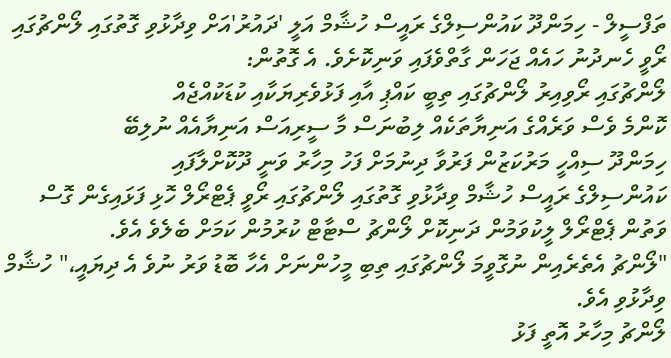ތަފްސީލް - ހިމަންދޫ ކައުންސިލްގެ ރައީސް ހުޝާމް އަލީ 'ދައުރު'އަށް ވިދާޅުވި ގޮތުގައި ލޯންޗުގައި ރޯވީ ހެނދުނު ހައެއް ޖަހަން ގާތްވެފައި ވަނިކޮށެވެ. އެ ގޮތުން:
ލޯންޗުގައި ރޯވިއިރު ލޯންޗުގައި ތިބީ ކައްޕި އާއި ފަޅުވެރިޔަކާއި ކުޑަކުއްޖެއް
ކޮންމެ ވެސް ވަރެއްގެ އަނިޔާތަކެއް ލިބުނަސް މާ ސީރިއަސް އަނިޔާއެއް ނުލިބޭ
ހިމަންދޫ ސިއްހީ މަރުކަޒުން ފަރުވާ ދިނުމަށް ފަހު މިހާރު ވަނީ ދޫކޮށްލާފައި
ކައުންސިލްގެ ރައީސް ހުޝާމް ވިދާޅުވި ގޮތުގައި ލޯންޗުގައި ރޯވީ ޕެޓްރޯލް ހޮޅި ފަޅައިގެން ގޮސް ވަތުން ޕެޓްރޯލް ލީކުވަމުން ދަނިކޮށް ލޯންޗު ސްޓާޓް ކުރުމުން ކަމަށް ބެލެވެ އެވެ.
"ލޯންޗު އެތެރެއިން ނުގޮވީމަ ލޯންޗުގައި ތިބި މީހުންނަށް އެހާ ބޮޑު ވަރު ނުވެ އެ ދިޔައީ،" ހުޝާމް ވިދާޅުވި އެވެ.
ލޯންޗު މިހާރު އޮތީ ފަޅު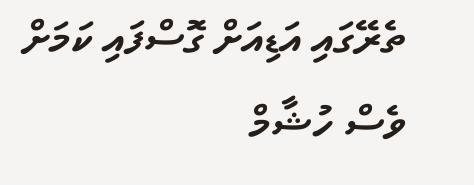ތެރޭގައި އަޑިއަށް ގޮސްފައި ކަމަށް ވެސް ހުޝާމް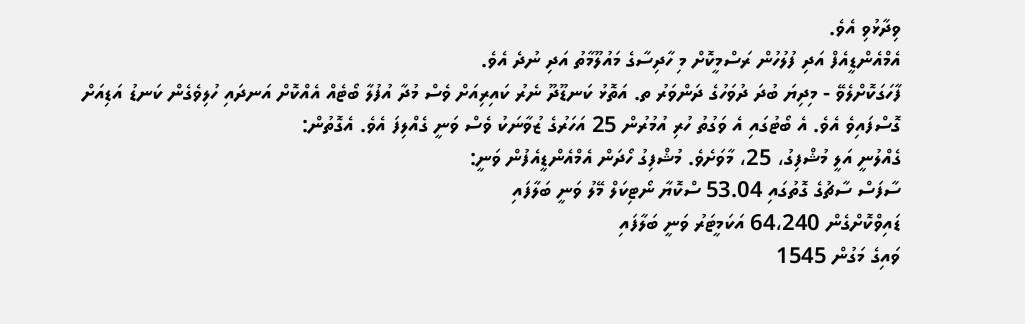ވިދާޅުވި އެވެ.
އެމްއެންޑީއެފް އަދި ފުލުހުން ރަސްމީކޮށް މި ހާދިސާގެ މައުލޫމާތު އަދި ނުދެ އެވެ.
ފާހަގަކޮށްލެވޭ - މިދިޔަ ބުދަ ދުވަހުގެ ދަންވަރު ތ. އަތޮޅު ކަނޑޫދޫ ނެރު ކައިރިއަށް ވެސް މުދާ އުފުލާ ބޯޓެއް އެއްކޮށް އަނދައި ހުލިވެގެން ކަނޑު އަޑިއަށް ގޮސްފައިވެ އެވެ. އެ ބޯޓުގައި އެ ވަގުތު ހުރި އުމުރުން 25 އަހަރުގެ ޒުވާނަކު ވެސް ވަނީ ގެއްލިފަ އެވެ. އެގޮތުން:
ގެއްލުނީ އަލީ މުޝްފިގު، 25، މާވަށެވެ. މުޝްފިގު ހޯދަން އެމްއެންޑީއެފުން ވަނީ:
ސާފަސް ސާޗުގެ ގޮތުގައި 53.04 ސްކޮޔާ ނޯޓިކަލް މޭލު ވަނީ ބަލާފައި
ޑައިވްކޮށްގެން 64،240 އަކަމީޓަރު ވަނީ ބަލާފައި
ވައިގެ މަގުން 1545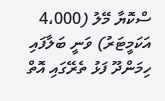ސްކޮޔާ މޭލު (4،000 އަކަމީޓަރު) ވަނީ ބަލާފައި
ހިމަންދޫ ފަޅު ތެރޭގައި އޮތް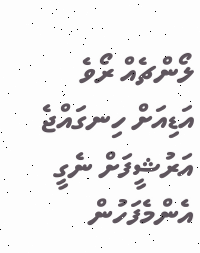ލޯންޗެއް ރޯވެ އަޑިއަށް ހިނގައްޖެ
އަރުޝީފަށް ނެގީ
އެންމެފަހުން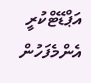އަޕްޑޭޓްކުރީ
އެންމެފަހުން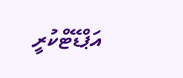އަޕްޑޭޓްކުރީ